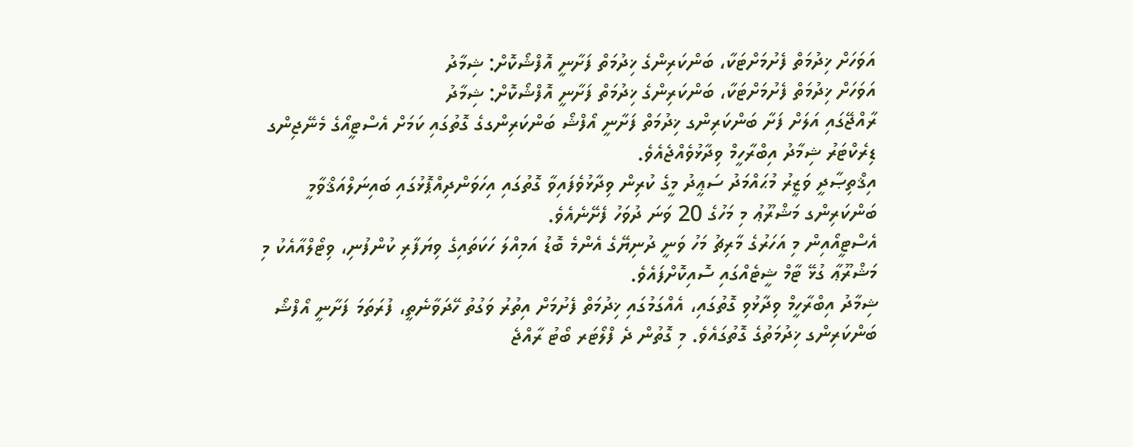އަވަހަށް ޚިދުމަތް ފެށުމަށްޓަކާ، ބަންކަރިންގެ ޚިދުމަތް ފަށާނީ އޮފްޝޯކޮށް: ޝިމާދު
އަވަހަށް ޚިދުމަތް ފެށުމަށްޓަކާ، ބަންކަރިންގެ ޚިދުމަތް ފަށާނީ އޮފްޝޯކޮށް: ޝިމާދު
ރާއްޖޭގައި އަލަށް ފަށާ ބަންކަރިންގ ޚިދުމަތް ފަށާނީ އޯފްޝޯ ބަންކަރިންގގެ ގޮތުގައި ކަމަށް އެސްޓީއޯގެ މެނޭޖިންގ ޑިރެކްޓަރު ޝިމާދު އިބްރާހީމް ވިދާޅުވެއްޖެއެވެ.
އިޤްތިޞާދީ ވަޒީރު މުޙައްމަދު ސަޢީދު މީގެ ކުރިން ވިދާޅުވެފައިވާ ގޮތުގައި އިހަވަންދިއްޕޮޅުގައި ބައިނަލްއަޤްވާމީ ބަންކަރިންގ މަޝްރޫޢު މި މަހުގެ 20 ވަނަ ދުވަހު ފެށޭނެއެވެ.
އެސްޓީއޯއިން މި އަހަރުގެ މާރިޗު މަހު ވަނީ ދުނިޔޭގެ އެންމެ ބޮޑު އަމިއްލަ ހަކަތައިގެ ވިޔަފާރި ކުންފުނި، ވިޓޯލްއާއެކު މި މަޝްރޫޢާ ގުޅޭ ޓާމް ޝީޓެއްގައި ސޮއިކޮށްފައެވެ.
ޝިމާދު އިބްރާހީމް ވިދާޅުވި ގޮތުގައި، އެއްގަމުގައި ޚިދުމަތް ފެށުމަށް އިތުރު ވަގުތު ހޭދަވާނެތީ، ފުރަތަމަ ފަށާނީ އޯފްޝޯ ބަންކަރިންގ ޚިދުމަތުގެ ގޮތުގައެވެ. މި ގޮތުން ދެ ފްލޯޓަރ ބޯޓު ރާއްޖެ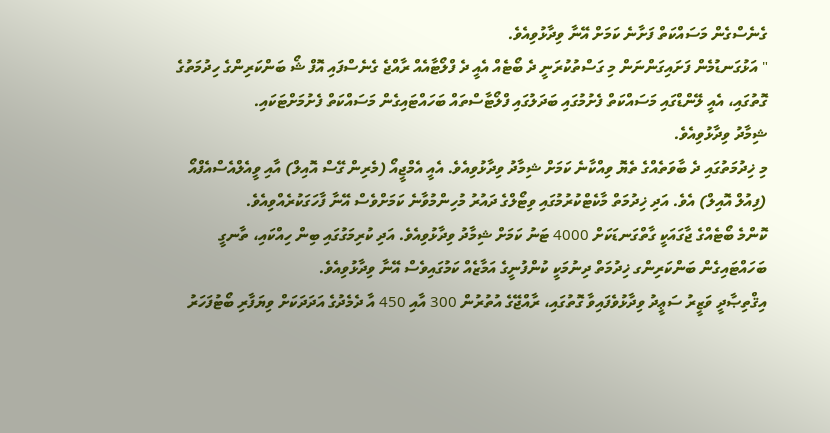ގެނެސްގެން މަސައްކަތް ފަށާނެ ކަމަށް އޭނާ ވިދާޅުވިއެވެ.
" އަޅުގަނޑުމެން ފަށައިގަންނަން މި ގަސްތުކުރަނީ ދެ ބޯޓެއް އެއީ ދެ ފްލޯޓާއެއް ރާއްޖެ ގެނެސްފައި އޮފް ޝޯ ބަންކަރިންގެ ހިދުމަތުގެ ގޮތުގައި، އެއީ ލޭންޑްގައި މަސައްކަތް ފެށުމުގައި ބަދަލުގައި ފްލޯޓާސްތައް ބަހައްޓައިގެން މަސައްކަތް ފެށުމަށްޓަކައި.
ޝިމާދު ވިދާޅުވިއެވެ.
މި ޚިދުމަތުގައި ދެ ބާވަތެއްގެ ތެޔޮ ވިއްކާނެ ކަމަށް ޝިމާދު ވިދާޅުވިއެވެ. އެއީ އެމްޖީއޯ (މެރިން ގޭސް އޮއިލް) އާއި ވީއެލްއެސްއެފްއޯ (ފިއުލް އޮއިލް) އެވެ. އަދި ޚިދުމަތް މާކެޓްކުރުމުގައި ވިޓޯލްގެ ދައުރު މުހިންމުވާނެ ކަމަށްވެސް އޭނާ ފާހަގަކުރެއްވިއެވެ.
ކޮންމެ ބޯޓެއްގެ ޖާގައަކީ ގާތްގަނޑަކަށް 4000 ޓަނު ކަމަށް ޝިމާދު ވިދާޅުވިއެވެ. އަދި ކުރިމަގުގައި ބިން ހިއްކައި، ތާނގީ ބަހައްޓައިގެން ބަންކަރިންގ ޚިދުމަތް ދިނުމަކީ ކުންފުނީގެ އަމާޒެއް ކަމުގައިވެސް އޭނާ ވިދާޅުވިއެވެ.
އިޤްތިޞާދީ ވަޒީރު ސަޢީދު ވިދާޅުވެފައިވާ ގޮތުގައި، ރާއްޖޭގެ އުތުރުން 300 އާއި 450 އާ ދެމެދުގެ އަދަދަކަށް ވިޔަފާރި ބޯޓުފަހަރު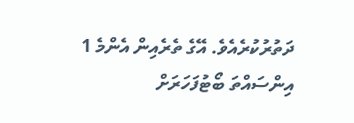ދަތުރުކުރެއެވެ. އޭގެ ތެރެއިން އެންމެ 1 އިންސައްތަ ބޯޓުފަހަރަށް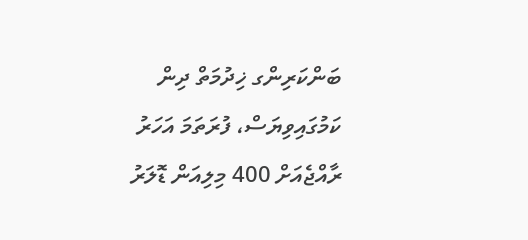ބަންކަރިންގ ޚިދުމަތް ދިން ކަމުގައިވިޔަސް، ފުރަތަމަ އަހަރު ރާއްޖެއަށް 400 މިލިއަން ޑޮލަރު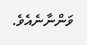ވަންނާނެއެވެ.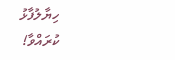ހިޔާލުފާޅު ކުރައްވާ!